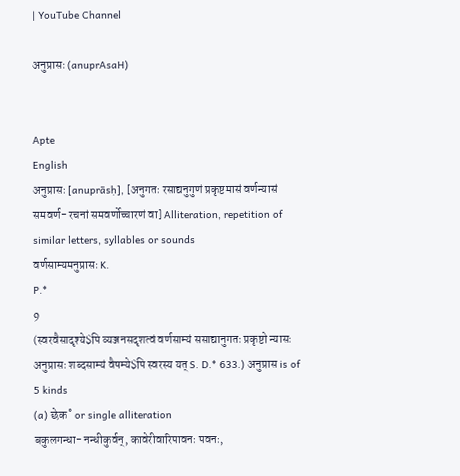| YouTube Channel

अनुप्रासः (anuprAsaH)


Apte
English
अनुप्रासः [anuprāsḥ], [अनुगतः रसाद्यनुगुणं प्रकृष्टमासं वर्णन्यासं समवर्ण- रचनां समवर्णोच्चारणं वा] Alliteration, repetition of similar letters, syllables or sounds
वर्णसाम्यमनुप्रासः K.
P.*
9
(स्वरवैसादृश्ये$पि व्यञ्जनसदृशत्वं वर्णसाम्यं ससाद्यानुगतः प्रकृष्टो न्यासः
अनुप्रासः शब्दसाम्यं वैषम्ये$पि स्वरस्य यत् S. D.* 633.) अनुप्रास is of 5 kinds
(a) छेक˚ or single alliteration
बकुलगन्धा- नन्धीकुर्वन्, कावेरीवारिपावनः पवनः,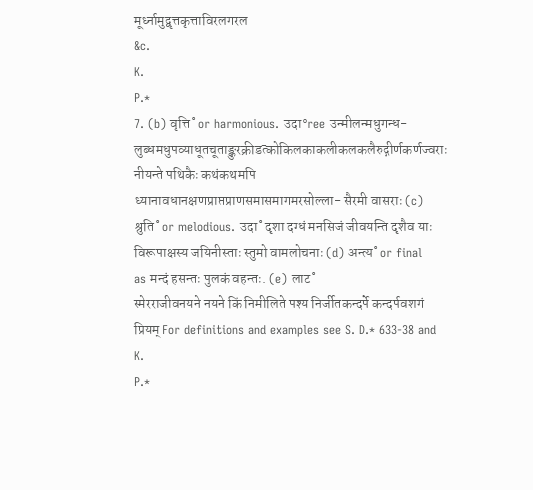मूर्ध्नामुद्वृत्तकृत्ताविरलगरल
&c.
K.
P.*
7. (b) वृत्ति˚ or harmonious. उदा°ree उन्मीलन्मधुगन्ध- लुब्धमधुपव्याधूतचूताङ्कुरक्रीडत्कोकिलकाकलीकलकलैरुद्गीर्णकर्णज्वराः नीयन्ते पथिकैः कथंकथमपि ध्यानावधानक्षणप्राप्तप्राणसमासमागमरसोल्ला- सैरमी वासराः (c) श्रुति˚ or melodious. उदा˚ दृशा दग्धं मनसिजं जीवयन्ति दृशैव याः विरूपाक्षस्य जयिनीस्ताः स्तुमो वामलोचनाः (d) अन्त्य˚ or final
as मन्दं हसन्तः पुलकं वहन्तः. (e) लाट˚
स्मेरराजीवनयने नयने किं निमीलिते पश्य निर्जीतकन्दर्पे कन्दर्पवशगं प्रियम् For definitions and examples see S. D.* 633-38 and K.
P.*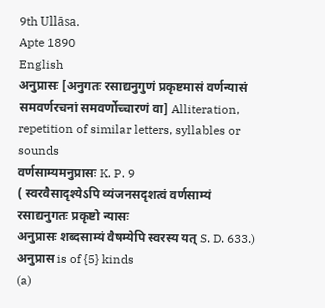9th Ullāsa.
Apte 1890
English
अनुप्रासः [अनुगतः रसाद्यनुगुणं प्रकृष्टमासं वर्णन्यासं समवर्णरचनां समवर्णोच्चारणं वा] Alliteration, repetition of similar letters, syllables or sounds
वर्णसाम्यमनुप्रासः K. P. 9
( स्वरवैसादृश्येऽपि व्यंजनसदृशत्वं वर्णसाम्यं रसाद्यनुगतः प्रकृष्टो न्यासः
अनुप्रासः शब्दसाम्यं वैषम्येपि स्वरस्य यत् S. D. 633.) अनुप्रास is of {5} kinds
(a)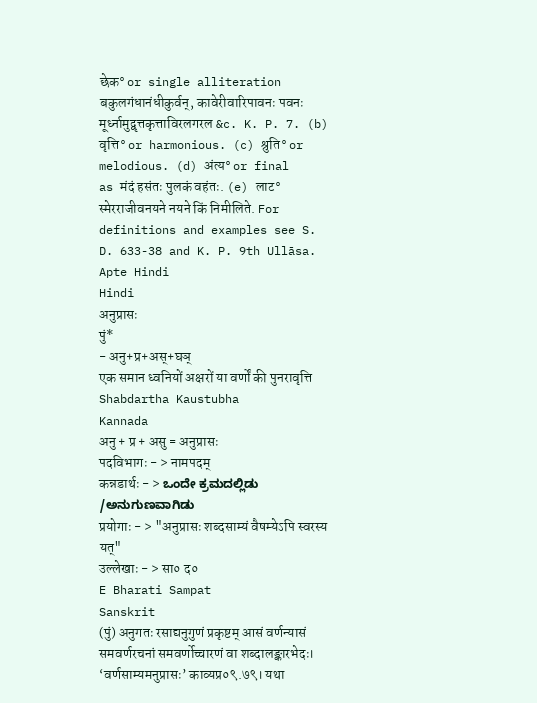छेक° or single alliteration
बकुलगंधानंधीकुर्वन्, कावेरीवारिपावनः पवनः
मूर्ध्नामुद्वृत्तकृत्ताविरलगरल &c. K. P. 7. (b) वृत्ति° or harmonious. (c) श्रुति° or melodious. (d) अंत्य° or final
as मंदं हसंतः पुलकं वहंतः. (e) लाट°
स्मेरराजीवनयने नयने किं निमीलिते. For definitions and examples see S. D. 633-38 and K. P. 9th Ullāsa.
Apte Hindi
Hindi
अनुप्रासः
पुं*
- अनु+प्र+अस्+घञ्
एक समान ध्वनियों अक्षरों या वर्णों की पुनरावृत्ति
Shabdartha Kaustubha
Kannada
अनु + प्र + असु = अनुप्रासः
पदविभागः - > नामपदम्
कन्नडार्थः - > ಒಂದೇ ಕ್ರಮದಲ್ಲಿಡು /ಅನುಗುಣವಾಗಿಡು
प्रयोगाः - > "अनुप्रासः शब्दसाम्यं वैषम्येऽपि स्वरस्य यत्"
उल्लेखाः - > सा० द०
E Bharati Sampat
Sanskrit
(पुं) अनुगतः रसाद्यनुगुणं प्रकृष्टम् आसं वर्णन्यासं समवर्णरचनां समवर्णोच्चारणं वा शब्दालङ्कारभेदः। ‘वर्णसाम्यमनुप्रासः’ काव्यप्र०९.७९। यथा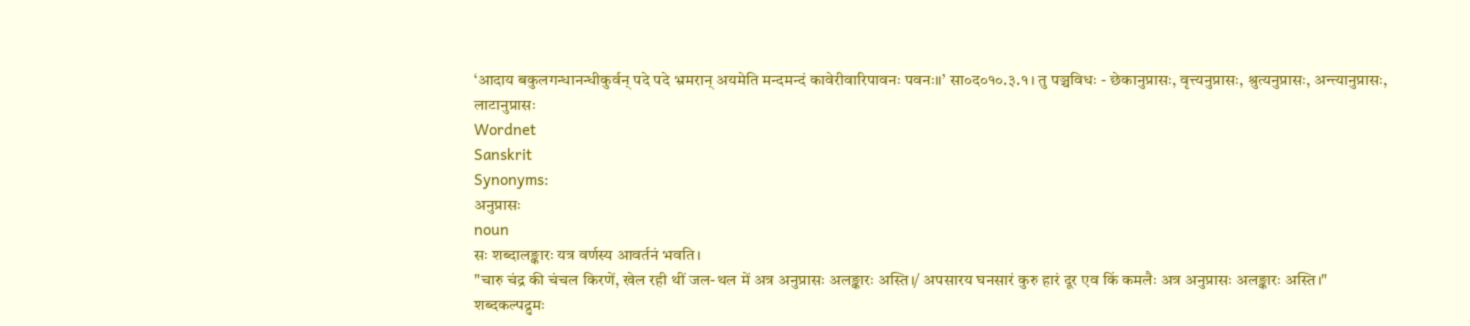‘आदाय बकुलगन्धानन्धीकुर्वन् पदे पदे भ्रमरान् अयमेति मन्दमन्दं कावेरीवारिपावनः पवनः॥’ सा०द०१०.३.१। तु पञ्चविधः - छेकानुप्रासः, वृत्त्यनुप्रासः, श्रुत्यनुप्रासः, अन्त्यानुप्रासः, लाटानुप्रासः
Wordnet
Sanskrit
Synonyms:
अनुप्रासः
noun
सः शब्दालङ्कारः यत्र वर्णस्य आवर्तनं भवति।
"चारु चंद्र की चंचल किरणें, खेल रही थीं जल-थल में अत्र अनुप्रासः अलङ्कारः अस्ति।/ अपसारय घनसारं कुरु हारं दूर एव किं कमलैः अत्र अनुप्रासः अलङ्कारः अस्ति।"
शब्दकल्पद्रुमः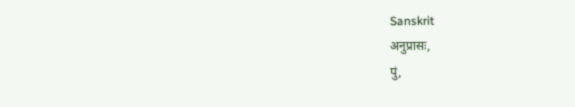Sanskrit
अनुप्रासः,
पुं,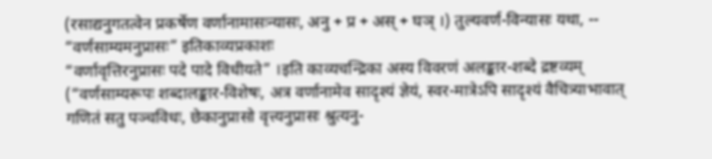(रसाद्यनुगतत्वेन प्रकर्षेण वर्णानामासःन्यासः, अनु + प्र + अस् + घञ् ।) तुल्यवर्ण-विन्यासः यथा, -- “वर्णसाम्यमनुप्रासः” इतिकाव्यप्रकाशः
“वर्णावृत्तिरनुप्रासः पदे पादे विधीयते” ।इति काव्यचन्द्रिका अस्य विवरणं अलङ्कार-शब्दे द्रष्टव्यम्
(“वर्णसाम्यरूपः शब्दालङ्कार-विशेषः, अत्र वर्णानामेव सादृश्यं ज्ञेयं, स्वर-मात्रेऽपि सादृश्यं वैचित्र्याभावात् गणितं सतु पञ्चविधः, छेकानुप्रासो वृत्त्यनुप्रासः श्रुत्यनु-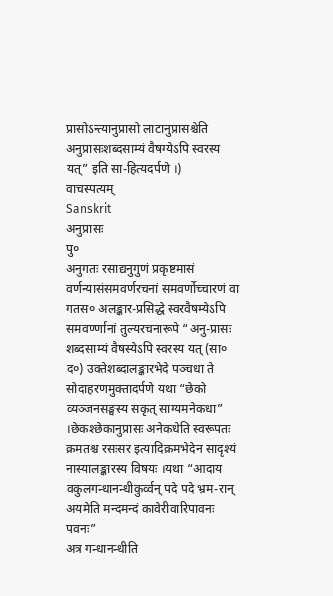प्रासोऽन्त्यानुप्रासो लाटानुप्रासश्चेति अनुप्रासःशब्दसाम्यं वैषग्येऽपि स्वरस्य यत्” इति सा-हित्यदर्पणे ।)
वाचस्पत्यम्
Sanskrit
अनुप्रासः
पु०
अनुगतः रसाद्यनुगुणं प्रकृष्टमासं वर्णन्यासंसमवर्णरचनां समवर्णोच्चारणं वा गतस० अलङ्कार-प्रसिद्धे स्वरवैषम्येऽपि समवर्ण्णानां तुल्यरचनारूपे “अनु-प्रासः शब्दसाम्यं वैषस्येऽपि स्वरस्य यत् (सा० द०) उक्तेशब्दालङ्कारभेदे पञ्चधा ते सोदाहरणमुक्तादर्पणे यथा “छेको व्यञ्जनसङ्घस्य सकृत् साग्यमनेकधा” ।छेकश्छेकानुप्रासः अनेकधेति स्वरूपतः क्रमतश्च रसःसर इत्यादिक्रमभेदेन सादृश्यं नास्यालङ्कारस्य विषयः ।यथा “आदाय वकुलगन्धानन्धीकुर्व्वन् पदे पदे भ्रम-रान् अयमेति मन्दमन्दं कावेरीवारिपावनः पवनः”
अत्र गन्धानन्धीति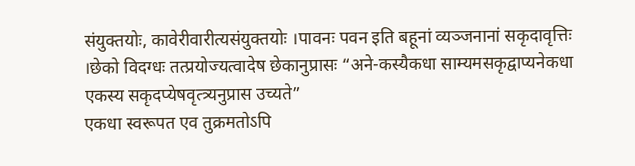संयुक्तयोः, कावेरीवारीत्यसंयुक्तयोः ।पावनः पवन इति बहूनां व्यञ्जनानां सकृदावृत्तिः ।छेको विदग्धः तत्प्रयोज्यत्वादेष छेकानुप्रासः “अने-कस्यैकधा साम्यमसकृद्वाप्यनेकधा एकस्य सकृदप्येषवृत्त्र्यनुप्रास उच्यते”
एकधा स्वरूपत एव तुक्रमतोऽपि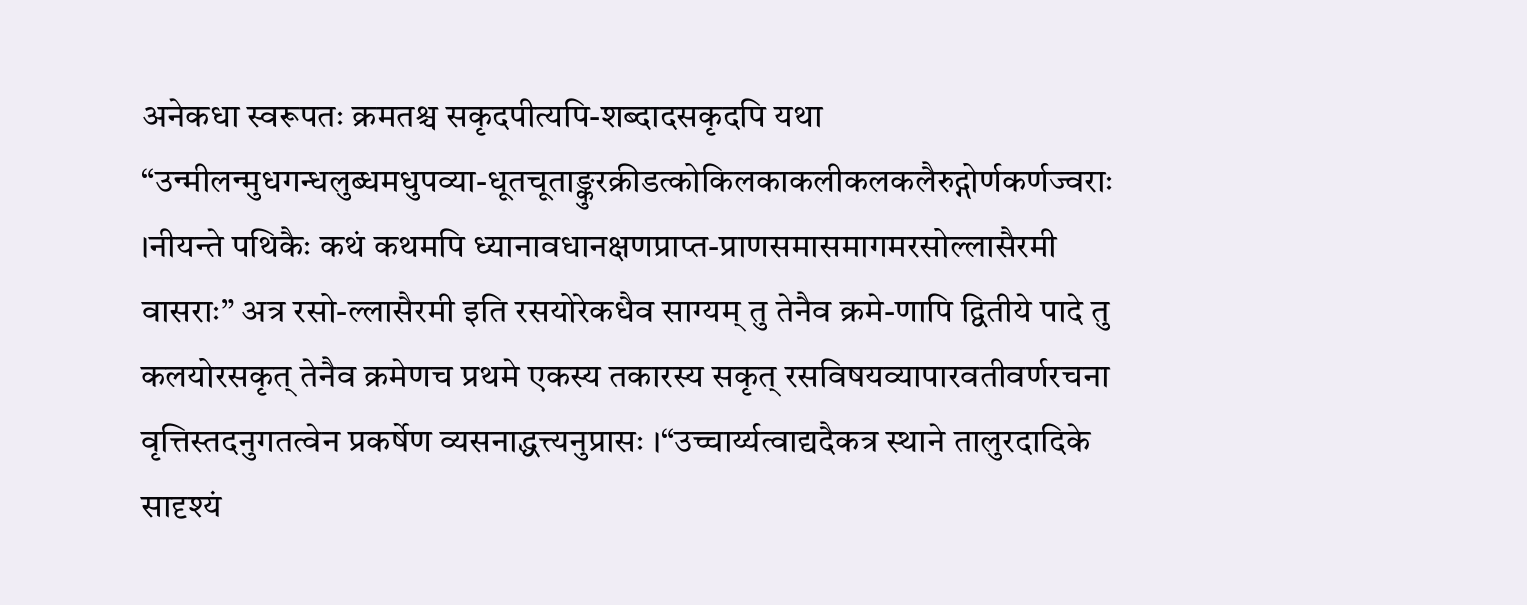अनेकधा स्वरूपतः क्रमतश्च सकृदपीत्यपि-शब्दादसकृदपि यथा “उन्मीलन्मुधगन्धलुब्धमधुपव्या-धूतचूताङ्कुरक्रीडत्कोकिलकाकलीकलकलैरुद्गोर्णकर्णज्वराः ।नीयन्ते पथिकैः कथं कथमपि ध्यानावधानक्षणप्राप्त-प्राणसमासमागमरसोल्लासैरमी वासराः” अत्र रसो-ल्लासैरमी इति रसयोरेकधैव साग्यम् तु तेनैव क्रमे-णापि द्वितीये पादे तु कलयोरसकृत् तेनैव क्रमेणच प्रथमे एकस्य तकारस्य सकृत् रसविषयव्यापारवतीवर्णरचना वृत्तिस्तदनुगतत्वेन प्रकर्षेण व्यसनाद्धत्त्यनुप्रासः ।“उच्चार्य्यत्वाद्यदैकत्र स्थाने तालुरदादिके सादृश्यं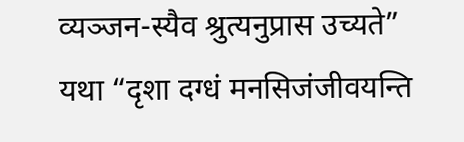व्यञ्जन-स्यैव श्रुत्यनुप्रास उच्यते”
यथा “दृशा दग्धं मनसिजंजीवयन्ति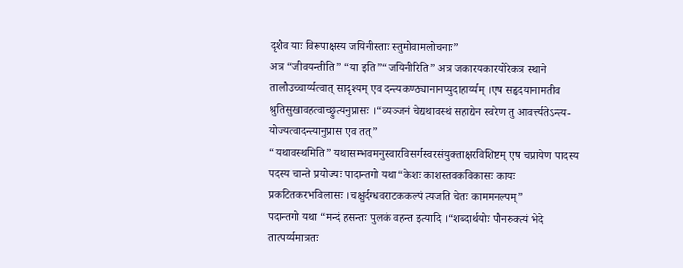दृशैव याः विरूपाक्षस्य जयिनीस्ताः स्तुमोवामलोचनाः”
अत्र “जीवयन्तीति” “या इति”“जयिनीरिति” अत्र जकारयकारयोरेकत्र स्थाने तालौउच्चार्य्यत्वात् सादृश्यम् एव दन्त्यकण्ठ्यानानप्युदाहार्य्यम् ।एष सहृदयानामतीव श्रुतिसुखावहत्वाच्छ्रुत्यनुप्रासः ।“व्यञ्जनं चेद्यथावस्थं सहाद्येन स्वरेण तु आवर्त्त्यतेऽन्त्य-योज्यत्वादन्त्यानुप्रास एव तत्”
“यथावस्थमिति” यथासम्भवमनुस्वारविसर्गस्वरसंयुक्ताक्षरविशिष्टम् एष चप्रायेण पादस्य पदस्य चान्ते प्रयोज्यः पादान्तगो यथा“केशः काशस्तवकविकासः कायः प्रकटितकरभविलासः ।चक्षुर्दग्धवराटककल्पं त्यजति चेतः काममनल्पम्”
पदान्तगो यथा “मन्दं हसन्तः पुलकं वहन्त इत्यादि ।“शब्दार्थयोः पौनरुक्त्यं भेदे तात्पर्य्यमात्रतः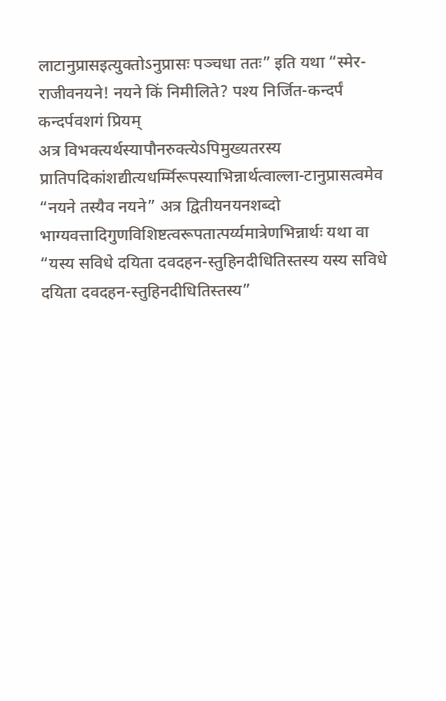लाटानुप्रासइत्युक्तोऽनुप्रासः पञ्चधा ततः” इति यथा “स्मेर-राजीवनयने! नयने किं निमीलिते? पश्य निर्जित-कन्दर्पं कन्दर्पवशगं प्रियम्
अत्र विभक्त्यर्थस्यापौनरुक्त्येऽपिमुख्यतरस्य प्रातिपदिकांशद्यीत्यधर्म्मिरूपस्याभिन्नार्थत्वाल्ला-टानुप्रासत्वमेव “नयने तस्यैव नयने” अत्र द्वितीयनयनशब्दो भाग्यवत्तादिगुणविशिष्टत्वरूपतात्पर्य्यमात्रेणभिन्नार्थः यथा वा “यस्य सविधे दयिता दवदहन-स्तुहिनदीधितिस्तस्य यस्य सविधे दयिता दवदहन-स्तुहिनदीधितिस्तस्य”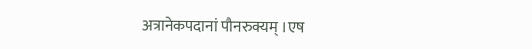अत्रानेकपदानां पौनरुक्यम् ।एष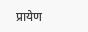प्रायेण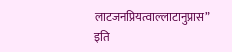लाटजनप्रियत्वाल्लाटानुप्रास” इति